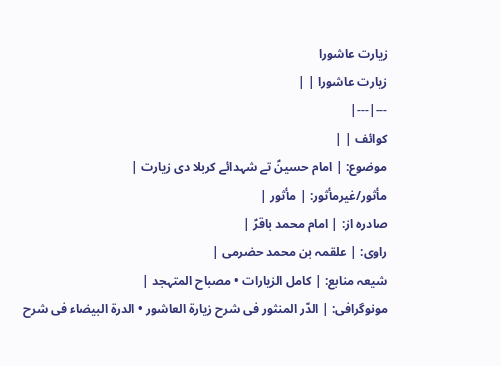زیارت عاشورا
زیارت عاشورا | |
---|---|
کوائف | |
موضوع: | امام حسینؑ تے شہدائے کربلا دی زیارت |
مأثور/غیرمأثور: | مأثور |
صادرہ از: | امام محمد باقرؑ |
راوی: | علقمہ بن محمد حضرمی |
شیعہ منابع: | کامل الزیارات • مصباح المتہجد |
مونوگرافی: | الدّر المنثور فی شرح زیارۃ العاشور • الدرۃ البیضاء فی شرح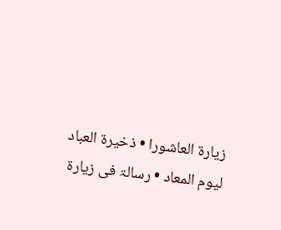زیارۃ العاشورا • ذخیرۃ العباد لیوم المعاد • رسالۃ فی زیارۃ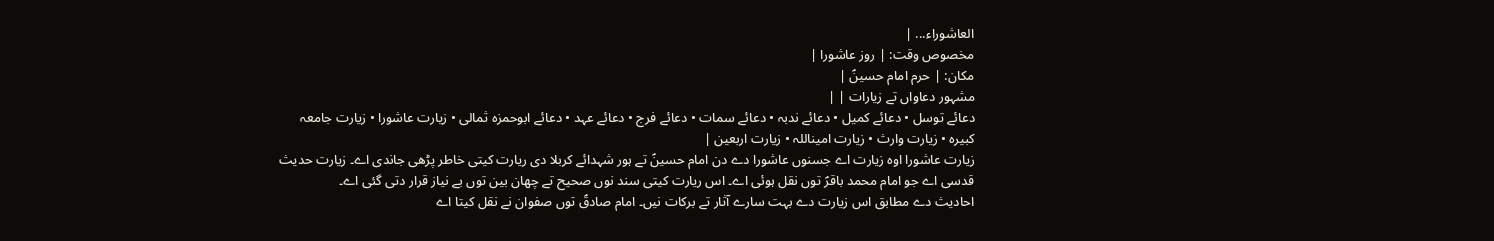العاشوراء... |
مخصوص وقت: | روز عاشورا |
مکان: | حرم امام حسینؑ |
مشہور دعاواں تے زیارات | |
دعائے توسل • دعائے کمیل • دعائے ندبہ • دعائے سمات • دعائے فرج • دعائے عہد • دعائے ابوحمزہ ثمالی • زیارت عاشورا • زیارت جامعہ کبیرہ • زیارت وارث • زیارت امیناللہ • زیارت اربعین |
زیارت عاشورا اوہ زیارت اے جسنوں عاشورا دے دن امام حسینؑ تے ہور شہدائے کربلا دی ریارت کيتی خاطر پڑھی جاندی اے۔ زیارت حدیث قدسی اے جو امام محمد باقرؑ توں نقل ہوئی اے۔ اس ریارت کيتی سند نوں صحیح تے چھان بین توں بے نیاز قرار دتی گئی اے۔
احادیث دے مطابق اس زیارت دے بہت سارے آثار تے برکات نيں۔ امام صادقؑ توں صفوان نے نقل کيتا اے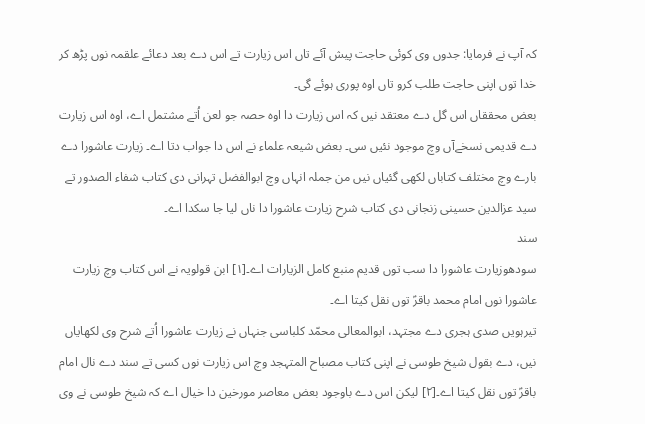کہ آپ نے فرمایا: جدوں وی کوئی حاجت پیش آئے تاں اس زیارت تے اس دے بعد دعائے علقمہ نوں پڑھ کر خدا توں اپنی حاجت طلب کرو تاں اوہ پوری ہوئے گی۔
بعض محققاں اس گل دے معتقد نيں کہ اس زیارت دا اوہ حصہ جو لعن اُتے مشتمل اے، اوہ اس زیارت دے قدیمی نسخےآں وچ موجود نئيں سی۔ بعض شیعہ علماء نے اس دا جواب دتا اے۔ زیارت عاشورا دے بارے وچ مختلف کتاباں لکھی گئیاں نيں من جملہ انہاں وچ ابوالفضل تہرانی دی کتاب شفاء الصدور تے سید عزالدین حسینی زنجانی دی کتاب شرح زیارت عاشورا دا ناں لیا جا سکدا اے۔
سند
سودھوزیارت عاشورا دا سب توں قدیم منبع کامل الزیارات اے۔[۱] ابن قولویہ نے اس کتاب وچ زیارت عاشورا نوں امام محمد باقرؑ توں نقل کيتا اے۔
تیرہويں صدی ہجری دے مجتہد، ابوالمعالی محمّد کلباسی جنہاں نے زیارت عاشورا اُتے شرح وی لکھایاں نيں، دے بقول شیخ طوسی نے اپنی کتاب مصباح المتہجد وچ اس زیارت نوں کسی تے سند دے نال امام باقرؑ توں نقل کيتا اے۔[۲] لیکن اس دے باوجود بعض معاصر مورخین دا خیال اے کہ شیخ طوسی نے وی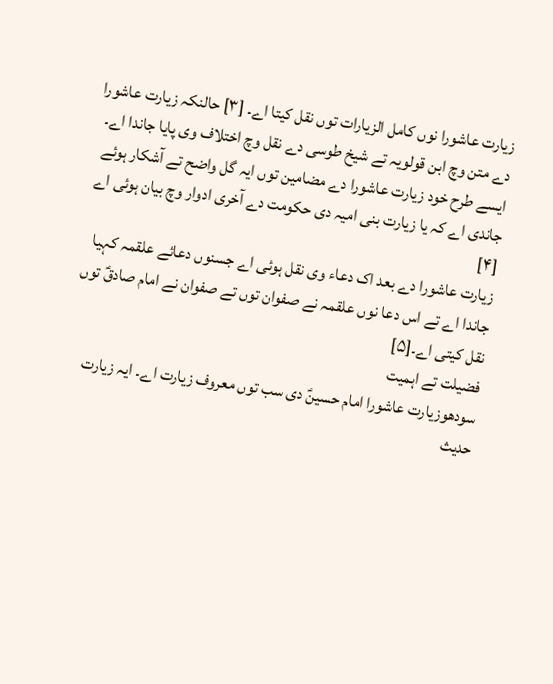زیارت عاشورا نوں کامل الزیارات توں نقل کيتا اے۔ [۳] حالنکہ زیارت عاشورا دے متن وچ ابن قولویہ تے شیخ طوسی دے نقل وچ اختلاف وی پایا جاندا اے۔ ايسے طرح خود زیارت عاشورا دے مضامین توں ایہ گل واضح تے آشکار ہوئے جاندی اے کہ یا زیارت بنی امیہ دی حکومت دے آخری ادوار وچ بیان ہوئی اے [۴]
زیارت عاشورا دے بعد اک دعاء وی نقل ہوئی اے جسنوں دعائے علقمہ کہیا جاندا اے تے اس دعا نوں علقمہ نے صفوان توں تے صفوان نے امام صادقؑ توں نقل کيتی اے۔[۵]
فضیلت تے اہمیت
سودھوزیارت عاشورا امام حسینؑ دی سب توں معروف زیارت اے۔ ایہ زیارت حدیث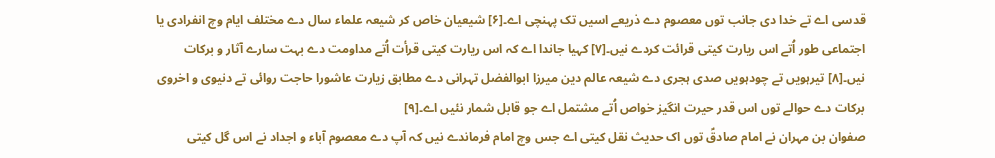قدسی اے تے خدا دی جانب توں معصوم دے ذریعے اسيں تک پہنچی اے۔[۶] شیعیان خاص کر شیعہ علماء سال دے مختلف ایام وچ انفرادی یا اجتماعی طور اُتے اس ریارت کيتی قرائت کردے نيں۔[۷] کہیا جاندا اے کہ اس ریارت کيتی قرأت اُتے مداومت دے بہت سارے آثار و برکات نيں۔[۸] تیرہويں تے چودہويں صدی ہجری دے شیعہ عالم دین میرزا ابوالفضل تہرانی دے مطابق زیارت عاشورا حاجت روائی تے دنیوی و اخروی برکات دے حوالے توں اس قدر حیرت انگیز خواص اُتے مشتمل اے جو قابل شمار نئيں اے۔[۹]
صفوان بن مہران نے امام صادقؑ توں اک حدیث نقل کيتی اے جس وچ امام فرماندے نيں کہ آپ دے معصوم آباء و اجداد نے اس گل کيتی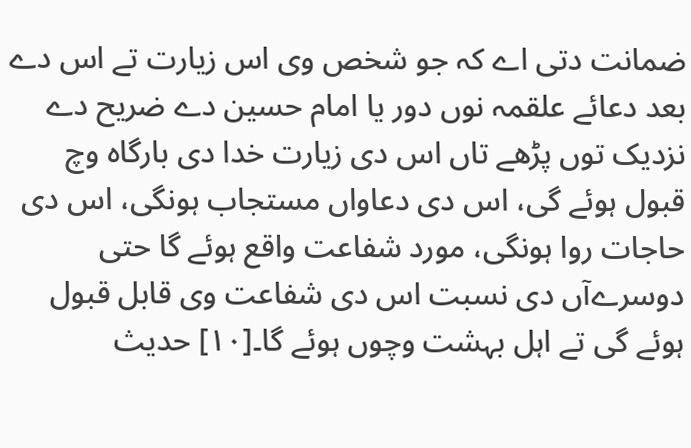ضمانت دتی اے کہ جو شخص وی اس زیارت تے اس دے بعد دعائے علقمہ نوں دور یا امام حسین دے ضریح دے نزدیک توں پڑھے تاں اس دی زیارت خدا دی بارگاہ وچ قبول ہوئے گی، اس دی دعاواں مستجاب ہونگی، اس دی حاجات روا ہونگی، مورد شفاعت واقع ہوئے گا حتی دوسرےآں دی نسبت اس دی شفاعت وی قابل قبول ہوئے گی تے اہل بہشت وچوں ہوئے گا۔[۱۰] حدیث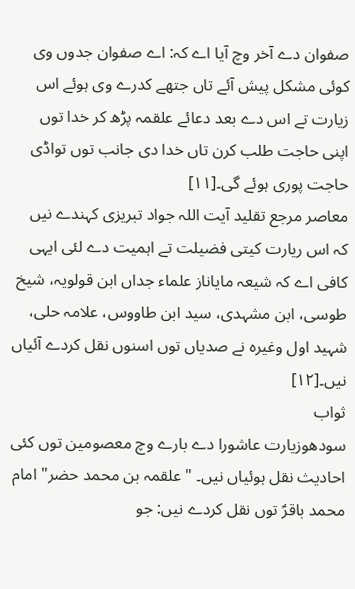صفوان دے آخر وچ آیا اے کہ: اے صفوان جدوں وی کوئی مشکل پیش آئے تاں جتھے کدرے وی ہوئے اس زیارت تے اس دے بعد دعائے علقمہ پڑھ کر خدا توں اپنی حاجت طلب کرن تاں خدا دی جانب توں تواڈی حاجت پوری ہوئے گی۔[۱۱]
معاصر مرجع تقلید آیت اللہ جواد تبریزی کہندے نيں کہ اس ریارت کيتی فضیلت تے اہمیت دے لئی ایہی کافی اے کہ شیعہ مایاناز علماء جداں ابن قولویہ، شیخ طوسی، ابن مشہدی، سید ابن طاووس، علامہ حلی، شہید اول وغیرہ نے صدیاں توں اسنوں نقل کردے آئیاں نيں۔[۱۲]
ثواب
سودھوزیارت عاشورا دے بارے وچ معصومین توں کئی احادیث نقل ہوئیاں نيں۔ "علقمہ بن محمد حضر" امام محمد باقرؑ توں نقل کردے نيں: جو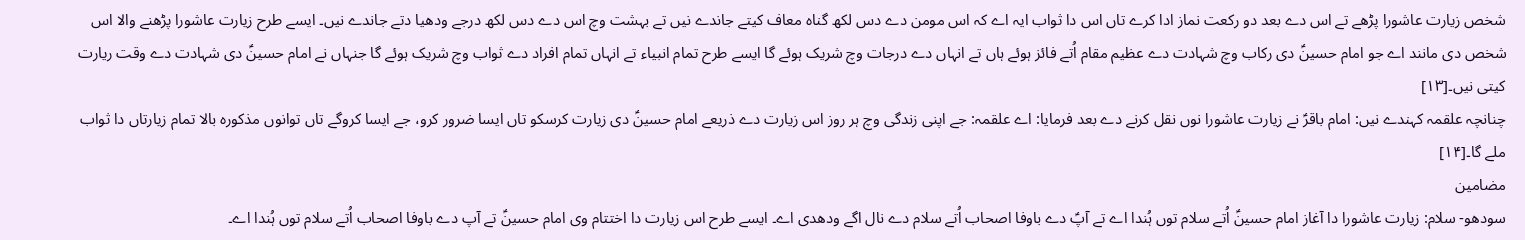شخص زیارت عاشورا پڑھے تے اس دے بعد دو رکعت نماز ادا کرے تاں اس دا ثواب ایہ اے کہ اس مومن دے دس لکھ گناہ معاف کيتے جاندے نيں تے بہشت وچ اس دے دس لکھ درجے ودھیا دتے جاندے نيں۔ ايسے طرح زیارت عاشورا پڑھنے والا اس شخص دی مانند اے جو امام حسینؑ دی رکاب وچ شہادت دے عظیم مقام اُتے فائز ہوئے ہاں تے انہاں دے درجات وچ شریک ہوئے گا ايسے طرح تمام انبیاء تے انہاں تمام افراد دے ثواب وچ شریک ہوئے گا جنہاں نے امام حسینؑ دی شہادت دے وقت ریارت کيتی نيں۔[۱۳]
چنانچہ علقمہ کہندے نيں: امام باقرؑ نے زیارت عاشورا نوں نقل کرنے دے بعد فرمایا: اے علقمہ: جے اپنی زندگی وچ ہر روز اس زیارت دے ذریعے امام حسینؑ دی زیارت کرسکو تاں ایسا ضرور کرو، جے ایسا کروگے تاں توانوں مذکورہ بالا تمام زیارتاں دا ثواب ملے گا۔[۱۴]
مضامین
سودھو- سلام: زیارت عاشورا دا آغاز امام حسینؑ اُتے سلام توں ہُندا اے تے آپؑ دے باوفا اصحاب اُتے سلام دے نال اگے ودھدی اے۔ ايسے طرح اس زیارت دا اختتام وی امام حسینؑ تے آپ دے باوفا اصحاب اُتے سلام توں ہُندا اے۔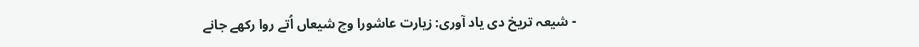- شیعہ تریخ دی یاد آوری: زیارت عاشورا وچ شیعاں اُتے روا رکھے جانے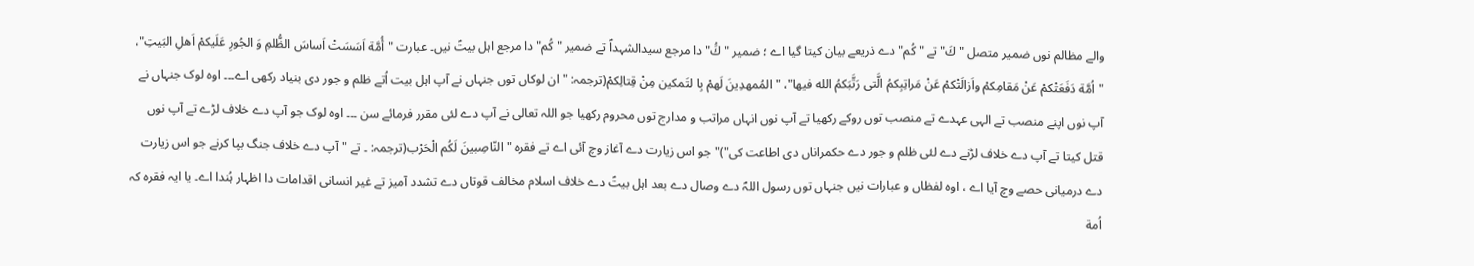والے مظالم نوں ضمیر متصل "كَ" تے "كُم" دے ذریعے بیان کيتا گیا اے ؛ ضمیر "كَُ" دا مرجع سیدالشہداؑ تے ضمیر "کُم" دا مرجع اہل بیتؑ نيں۔ عبارت "أُمَّة اَسَسَتْ اَساسَ الظُّلمِ وَ الجُورِ عَلَیكمْ اَهلِ البَیتِ"، "اُمَّة دَفَعَتْكمْ عَنْ مَقامِكمْ واَزالَتْكمْ عَنْ مَراتِبِكمُ الَّتی رَتَّبَكمُ الله فیها"، "المُمهدِینَ لَهمْ بِا لتَمكین مِنْ قِتالِكمْ(ترجمہ: "ان لوکاں توں جنہاں نے آپ اہل بیت اُتے ظلم و جور دی بنیاد رکھی اے۔۔۔ اوہ لوک جنہاں نے آپ نوں اپنے منصب تے الہی عہدے تے منصب توں روکے رکھیا تے آپ نوں انہاں مراتب و مدارج توں محروم رکھیا جو اللہ تعالی نے آپ دے لئی مقرر فرمائے سن ۔۔۔ اوہ لوک جو آپ دے خلاف لڑے تے آپ نوں قتل کيتا تے آپ دے خلاف لڑنے دے لئی ظلم و جور دے حکمراناں دی اطاعت کی")" جو اس زیارت دے آغاز وچ آئی اے تے فقرہ "النّاصِبینَ لَكُم الْحَرْب(ترجمہ: ۔ تے "آپ دے خلاف جنگ بپا کرنے جو اس زیارت دے درمیانی حصے وچ آیا اے ، اوہ لفظاں و عبارات نيں جنہاں توں رسول اللہؐ دے وصال دے بعد اہل بیتؑ دے خلاف اسلام مخالف قوتاں دے تشدد آمیز تے غیر انسانی اقدامات دا اظہار ہُندا اے۔ یا ایہ فقرہ کہ اُمة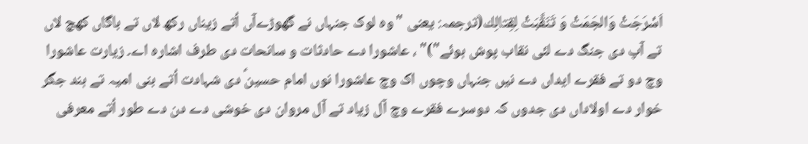اَسْرَجَتْ وَالجَمَتْ وَ تَنَقَّبَتْ لِقِتالِك(ترجمہ: یعنی "وہ لوک جنہاں نے گھوڑےآں اُتے زیناں رکھ لاں تے باگاں کھچ لاں تے آپ دی جنگ دے لئی نقاب پوش ہوئے")" ، عاشورا دے حادثات و سانحات دی طرف اشارہ اے۔ زیارت عاشورا وچ دو تے فقرے ایداں دے نيں جنہاں وچوں اک وچ عاشورا نوں امام حسینؑ دی شہادت اُتے بنی امیہ تے ہند جگر خوار دے اولاداں دی جدوں کہ دوسرے فقرے وچ آل زیاد تے آل مروان دی خوشی دے دن دے طور اُتے معرفی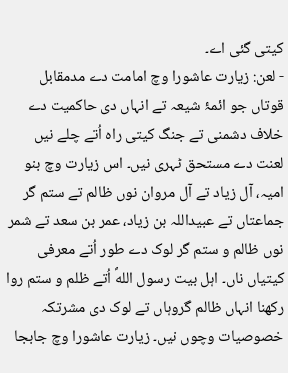کيتی گئی اے۔
- لعن: زیارت عاشورا وچ امامت دے مدمقابل قوتاں جو ائمۂ شیعہ تے انہاں دی حاکمیت دے خلاف دشمنی تے جنگ کيتی راہ اُتے چلے نيں لعنت دے مستحق ٹہری نيں۔ اس زیارت وچ بنو امیہ، آل زیاد تے آل مروان نوں ظالم تے ستم گر جماعتاں تے عبیداللہ بن زیاد، عمر بن سعد تے شمر نوں ظالم و ستم گر لوک دے طور اُتے معرفی کیتیاں ناں۔ اہل بیت رسول اللهؐ اُتے ظلم و ستم روا رکھنا انہاں ظالم گروہاں تے لوک دی مشرتکہ خصوصیات وچوں نيں۔ زیارت عاشورا وچ جابجا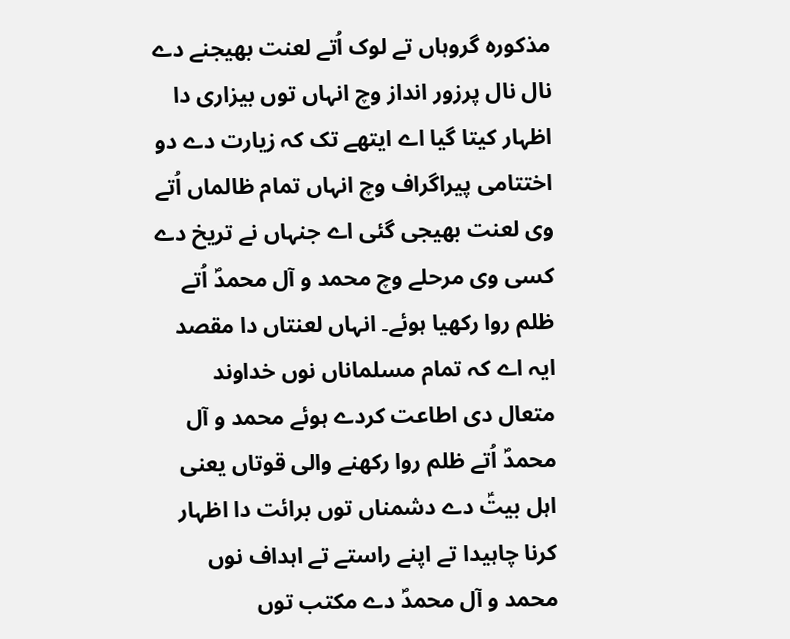مذکورہ گروہاں تے لوک اُتے لعنت بھیجنے دے نال نال پرزور انداز وچ انہاں توں بیزاری دا اظہار کيتا گیا اے ایتھے تک کہ زیارت دے دو اختتامی پیراگراف وچ انہاں تمام ظالماں اُتے وی لعنت بھیجی گئی اے جنہاں نے تریخ دے کسی وی مرحلے وچ محمد و آل محمدؐ اُتے ظلم روا رکھیا ہوئے۔ انہاں لعنتاں دا مقصد ایہ اے کہ تمام مسلماناں نوں خداوند متعال دی اطاعت کردے ہوئے محمد و آل محمدؐ اُتے ظلم روا رکھنے والی قوتاں یعنی اہل بیتؑ دے دشمناں توں برائت دا اظہار کرنا چاہیدا تے اپنے راستے تے اہداف نوں محمد و آل محمدؐ دے مکتب توں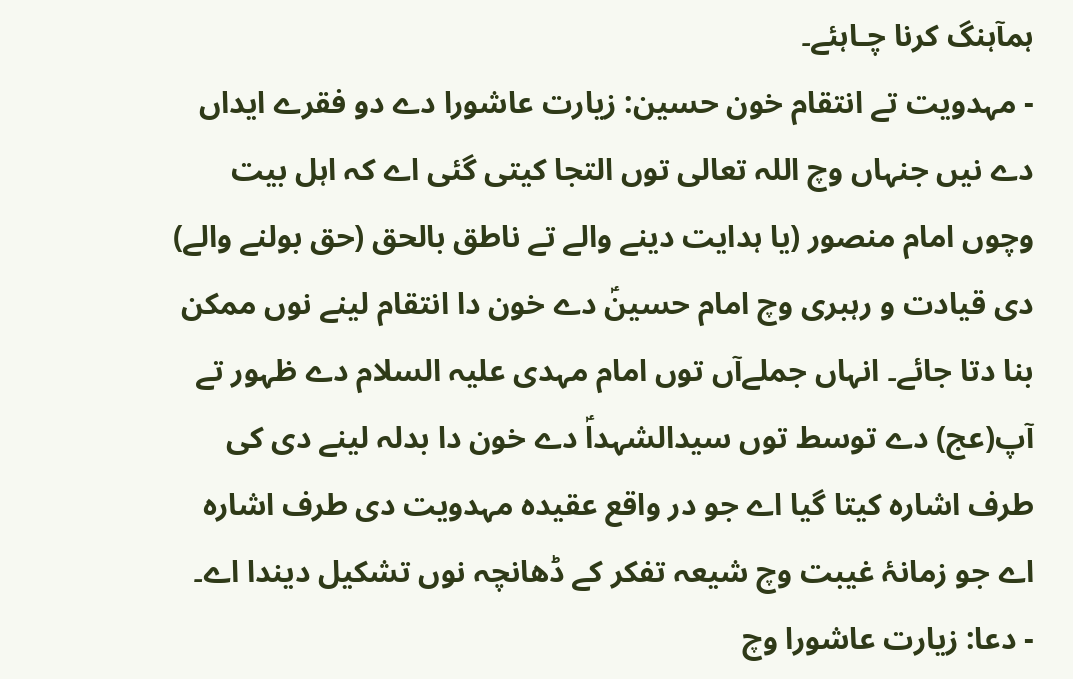ہمآہنگ کرنا چـاہئے۔
- مہدویت تے انتقام خون حسین: زیارت عاشورا دے دو فقرے ایداں دے نيں جنہاں وچ اللہ تعالی توں التجا کيتی گئی اے کہ اہل بیت وچوں امام منصور (یا ہدایت دینے والے تے ناطق بالحق (حق بولنے والے) دی قیادت و رہبری وچ امام حسینؑ دے خون دا انتقام لینے نوں ممکن بنا دتا جائے۔ انہاں جملےآں توں امام مہدی علیہ السلام دے ظہور تے آپ(عج) دے توسط توں سیدالشہداؑ دے خون دا بدلہ لینے دی کی طرف اشارہ کيتا گیا اے جو در واقع عقیدہ مہدویت دی طرف اشارہ اے جو زمانۂ غیبت وچ شیعہ تفکر کے ڈھانچہ نوں تشکیل دیندا اے۔
- دعا: زیارت عاشورا وچ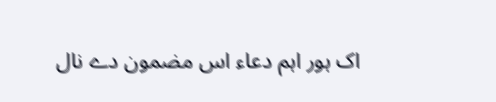اک ہور اہم دعاء اس مضمون دے نال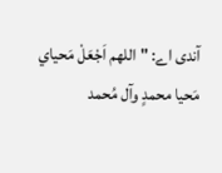آندی اے: "اللهم اَجْعَلْ مَحياي مَحيا محمدٍ وآل مُحمد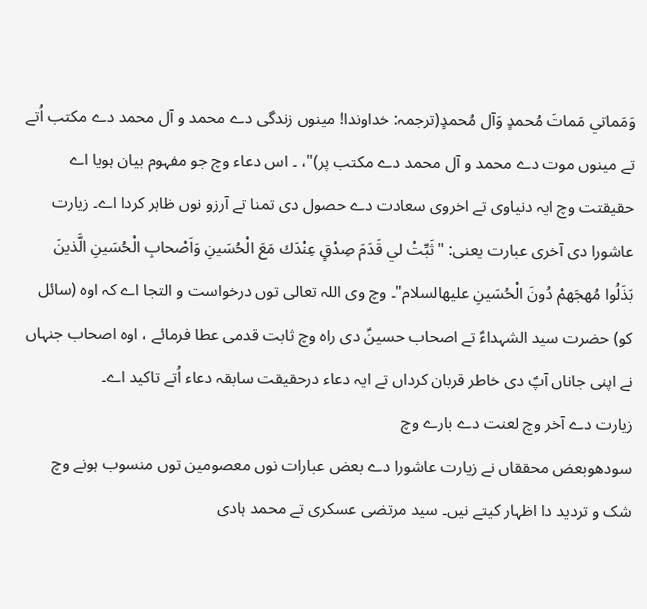وَمَماتي مَماتَ مُحمدٍ وَآل مُحمدٍ(ترجمہ: خداوندا! مینوں زندگی دے محمد و آل محمد دے مکتب اُتے تے مینوں موت دے محمد و آل محمد دے مکتب پر)"، ۔ اس دعاء وچ جو مفہوم بیان ہويا اے حقیقتت وچ ایہ دنیاوی تے اخروی سعادت دے حصول دی تمنا تے آرزو نوں ظاہر کردا اے۔ زیارت عاشورا دی آخری عبارت یعنی: "ثَبِّتْ لي قَدَمَ صِدْقٍ عِنْدَك مَعَ الْحُسَينِ وَاَصْحابِ الْحُسَينِ الَّذينَ بَذَلُوا مُهجَهمْ دُونَ الْحُسَينِ عليهالسلام"۔ وچ وی اللہ تعالی توں درخواست و التجا اے کہ اوہ (سائل کو) حضرت سید الشہداءؑ تے اصحاب حسینؑ دی راہ وچ ثابت قدمی عطا فرمائے ، اوہ اصحاب جنہاں نے اپنی جاناں آپؑ دی خاطر قربان کرداں تے ایہ دعاء درحقیقت سابقہ دعاء اُتے تاکید اے۔
زیارت دے آخر وچ لعنت دے بارے وچ
سودھوبعض محققاں نے زیارت عاشورا دے بعض عبارات نوں معصومین توں منسوب ہونے وچ شک و تردید دا اظہار کيتے نيں۔ سید مرتضی عسکری تے محمد ہادی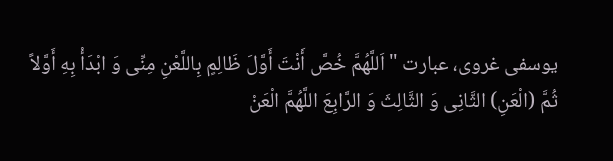یوسفی غروی، عبارت "اَللَّهُمَّ خُصَّ أَنْتَ أَوَّلَ ظَالِمٍ بِاللَّعْنِ مِنِّی وَ ابْدَأْ بِهِ أَوَّلاً ثُمَّ (الْعَنِ) الثَّانِی وَ الثَّالِثَ وَ الرَّابِعَ اللَّهُمَّ الْعَنْ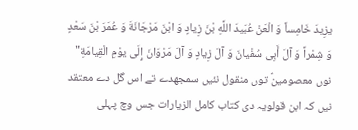یزِیدَ خَامِساً وَ الْعَنْ عُبَیدَ اللَّهِ بْنَ زِیادٍ وَ ابْنَ مَرْجَانَةَ وَ عُمَرَ بْنَ سَعْدٍ وَ شِمْراً وَ آلَ أَبِی سُفْیانَ وَ آلَ زِیادٍ وَ آلَ مَرْوَانَ إِلَی یوْمِ الْقِیامَةِ" نوں معصومینؑ توں منقول نئيں سمجھدے تے اس گل دے معتقد نيں کہ ابن قولویہ دی کتاب کامل الزیارات جس وچ پہلی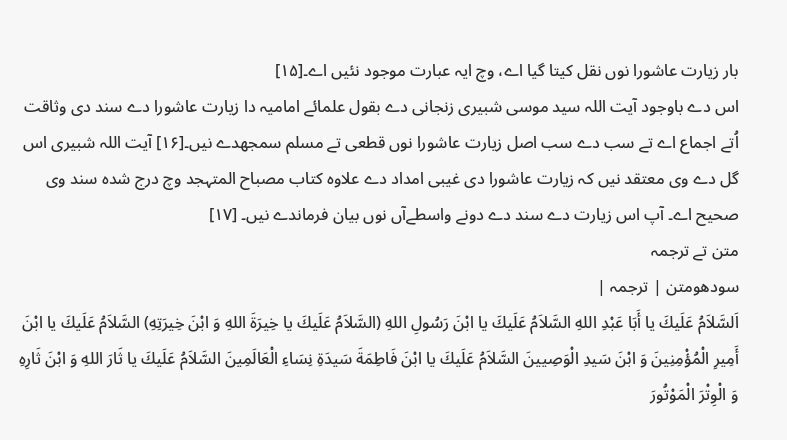بار زیارت عاشورا نوں نقل کيتا گیا اے، وچ ایہ عبارت موجود نئيں اے۔[۱۵]
اس دے باوجود آیت اللہ سید موسی شبیری زنجانی دے بقول علمائے امامیہ دا زیارت عاشورا دے سند دی وثاقت اُتے اجماع اے تے سب دے سب اصل زیارت عاشورا نوں قطعی تے مسلم سمجھدے نيں۔[۱۶] آیت اللہ شبیری اس گل دے وی معتقد نيں کہ زیارت عاشورا دی غیبی امداد دے علاوہ کتاب مصباح المتہجد وچ درج شدہ سند وی صحیح اے۔ آپ اس زیارت دے سند دے دونے واسطےآں نوں بیان فرماندے نيں۔ [۱۷]
متن تے ترجمہ
سودھومتن | ترجمہ |
اَلسَّلاَمُ عَلَیكَ یا أَبَا عَبْدِ اللهِ السَّلاَمُ عَلَیكَ یا ابْنَ رَسُولِ اللهِ (السَّلاَمُ عَلَیكَ یا خِیرَةَ اللهِ وَ ابْنَ خِیرَتِهِ) السَّلاَمُ عَلَیكَ یا ابْنَ أَمِیرِ الْمُؤْمِنِینَ وَ ابْنَ سَیدِ الْوَصِیینَ السَّلاَمُ عَلَیكَ یا ابْنَ فَاطِمَةَ سَیدَةِ نِسَاءِ الْعَالَمِینَ السَّلاَمُ عَلَیكَ یا ثَارَ اللهِ وَ ابْنَ ثَارِهِ وَ الْوِتْرَ الْمَوْتُورَ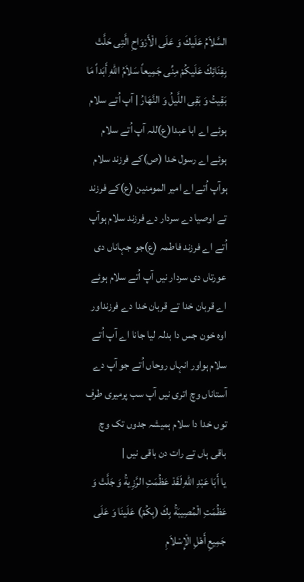السَّلاَمُ عَلَیكَ وَ عَلَی الْأَرْوَاحِ الَّتِی حَلَّتْ بِفِنَائِكَ عَلَیكُمْ مِنِّی جَمِیعاً سَلاَمُ اللهِ أَبَداً مَا بَقِیتُ وَ بَقِی اللَّیلُ وَ النَّهَارُ | آپ اُتے سلام ہوئے اے ابا عبدا(ع)للہ آپ اُتے سلام ہوئے اے رسول خدا (ص)کے فرزند سلام ہوآپ اُتے اے امیر المومنین (ع)کے فرزند تے اوصیا دے سردار دے فرزند سلام ہوآپ اُتے اے فرزند فاطمہ (ع)جو جہاناں دی عورتاں دی سردار نيں آپ اُتے سلام ہوئے اے قربان خدا تے قربان خدا دے فرزنداور اوہ خون جس دا بدلہ لیا جانا اے آپ اُتے سلام ہواور انہاں روحاں اُتے جو آپ دے آستاناں وچ اتری نيں آپ سب پرمیری طرف توں خدا دا سلام ہمیشہ جدوں تک وچ باقی ہاں تے رات دن باقی نيں |
یا أَبَا عَبْدِ اللهِ لَقَدْ عَظُمَتِ الرَّزِیةُ وَ جَلَّتْ وَ عَظُمَتِ الْمُصِیبَةُ بِكَ (بِكُمْ) عَلَینَا وَ عَلَی جَمِیعِ أَهْلِ الْإِسْلاَمِ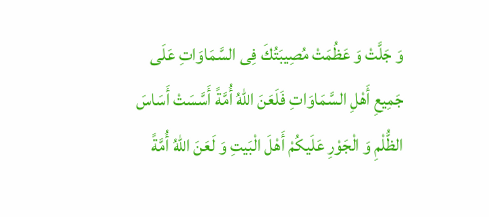وَ جَلَّتْ وَ عَظُمَتْ مُصِیبَتُكَ فِی السَّمَاوَاتِ عَلَی جَمِیعِ أَهْلِ السَّمَاوَاتِ فَلَعَنَ اللهُ أُمَّةً أَسَّسَتْ أَسَاسَ الظُّلْمِ وَ الْجَوْرِ عَلَیكُمْ أَهْلَ الْبَیتِ وَ لَعَنَ اللهُ أُمَّةً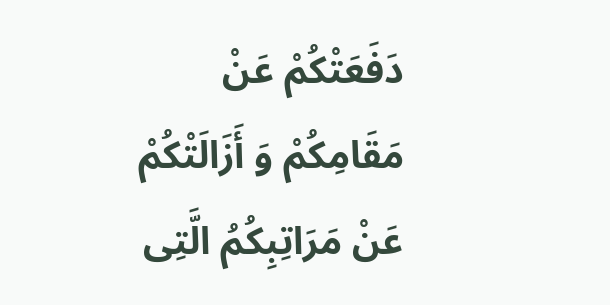دَفَعَتْكُمْ عَنْ مَقَامِكُمْ وَ أَزَالَتْكُمْ عَنْ مَرَاتِبِكُمُ الَّتِی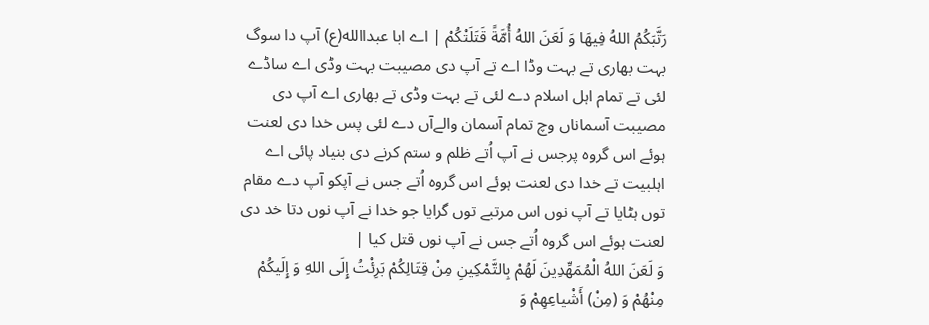رَتَّبَكُمُ اللهُ فِیهَا وَ لَعَنَ اللهُ أُمَّةً قَتَلَتْكُمْ | اے ابا عبداالله(ع) آپ دا سوگ بہت بھاری تے بہت وڈا اے تے آپ دی مصیبت بہت وڈی اے ساڈے لئی تے تمام اہل اسلام دے لئی تے بہت وڈی تے بھاری اے آپ دی مصیبت آسماناں وچ تمام آسمان والےآں دے لئی پس خدا دی لعنت ہوئے اس گروہ پرجس نے آپ اُتے ظلم و ستم کرنے دی بنیاد پائی اے اہلبیت تے خدا دی لعنت ہوئے اس گروہ اُتے جس نے آپکو آپ دے مقام توں ہٹایا تے آپ نوں اس مرتبے توں گرایا جو خدا نے آپ نوں دتا خد دی لعنت ہوئے اس گروہ اُتے جس نے آپ نوں قتل کیا |
وَ لَعَنَ اللهُ الْمُمَهِّدِینَ لَهُمْ بِالتَّمْكِینِ مِنْ قِتَالِكُمْ بَرِئْتُ إِلَی اللهِ وَ إِلَیكُمْ مِنْهُمْ وَ (مِنْ) أَشْیاعِهِمْ وَ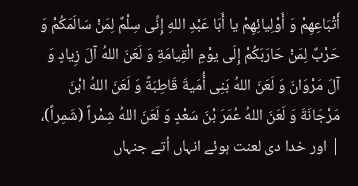أَتْبَاعِهِمْ وَ أَوْلِیائِهِمْ یا أَبَا عَبْدِ اللهِ إِنِّی سِلْمٌ لِمَنْ سَالَمَكُمْ وَ حَرْبٌ لِمَنْ حَارَبَكُمْ إِلَی یوْمِ الْقِیامَةِ وَ لَعَنَ اللهُ آلَ زِیادٍ وَ آلَ مَرْوَانَ وَ لَعَنَ اللهُ بَنِی أُمَیةَ قَاطِبَةً وَ لَعَنَ اللهُ ابْنَ مَرْجَانَةَ وَ لَعَنَ اللهُ عُمَرَ بْنَ سَعْدٍ وَ لَعَنَ اللهُ شِمْراً (شَمِراً)، | اور خدا دی لعنت ہوئے انہاں اُتے جنہاں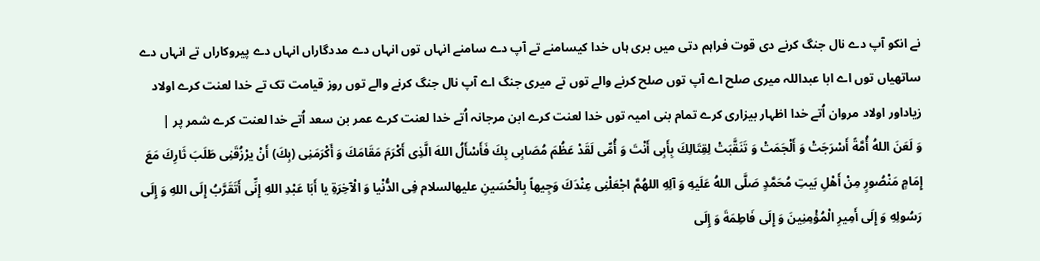نے انکو آپ دے نال جنگ کرنے دی قوت فراہم دتی ميں بری ہاں خدا کیسامنے تے آپ دے سامنے انہاں توں انہاں دے مددگاراں انہاں دے پیروکاراں تے انہاں دے ساتھیاں توں اے ابا عبداللہ میری صلح اے آپ توں صلح کرنے والے توں تے میری جنگ اے آپ نال جنگ کرنے والے توں روز قیامت تک تے خدا لعنت کرے اولاد زیاداور اولاد مروان اُتے خدا اظہار بیزاری کرے تمام بنی امیہ توں خدا لعنت کرے ابن مرجانہ اُتے خدا لعنت کرے عمر بن سعد اُتے خدا لعنت کرے شمر پر |
وَ لَعَنَ اللهُ أُمَّةً أَسْرَجَتْ وَ أَلْجَمَتْ وَ تَنَقَّبَتْ لِقِتَالِكَ بِأَبِی أَنْتَ وَ أُمِّی لَقَدْ عَظُمَ مُصَابِی بِكَ فَأَسْأَلُ اللهَ الَّذِی أَكْرَمَ مَقَامَكَ وَ أَكْرَمَنِی (بِكَ) أَنْ یرْزُقَنِی طَلَبَ ثَارِكَ مَعَ إِمَامٍ مَنْصُورٍ مِنْ أَهْلِ بَیتِ مُحَمَّدٍ صَلَّی اللهُ عَلَیهِ وَ آلِهِ اللهُمَّ اجْعَلْنِی عِنْدَكَ وَجِیهاً بِالْحُسَینِ علیهالسلام فِی الدُّنْیا وَ الْآخِرَةِ یا أَبَا عَبْدِ اللهِ إِنِّی أَتَقَرَّبُ إِلَی اللهِ وَ إِلَی رَسُولِهِ وَ إِلَی أَمِیرِ الْمُؤْمِنِینَ وَ إِلَی فَاطِمَةَ وَ إِلَی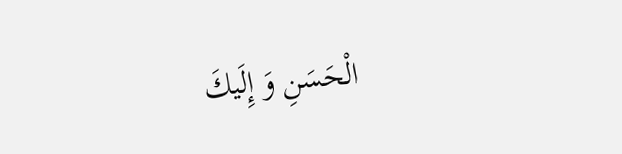الْحَسَنِ وَ إِلَیكَ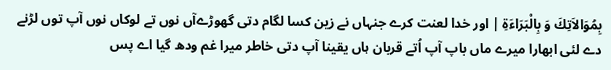بِمُوَالاَتِكَ وَ بِالْبَرَاءَةِ | اور خدا لعنت کرے جنہاں نے زین کسا لگام دتی گھوڑےآں نوں تے لوکاں نوں آپ توں لڑنے دے لئی ابھارا میرے ماں باپ آپ اُتے قربان ہاں یقینا آپ دتی خاطر میرا غم ودھ گیا اے پس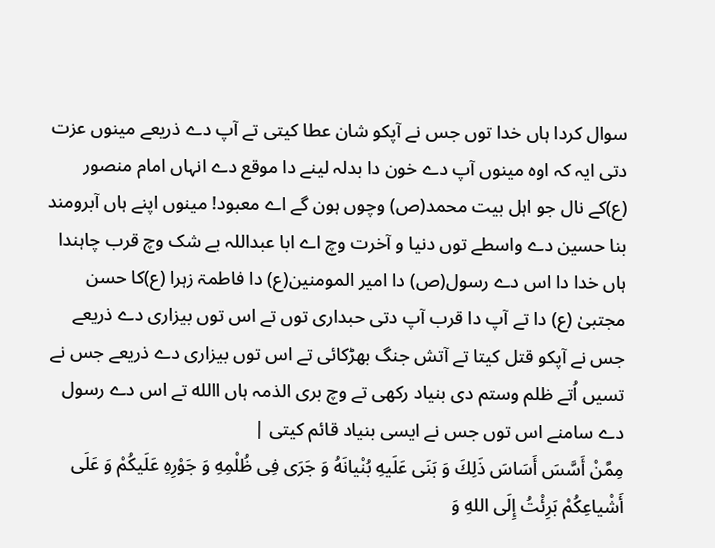سوال کردا ہاں خدا توں جس نے آپکو شان عطا کيتی تے آپ دے ذریعے مینوں عزت دتی ایہ کہ اوہ مینوں آپ دے خون دا بدلہ لینے دا موقع دے انہاں امام منصور (ع)کے نال جو اہل بیت محمد(ص) وچوں ہون گے اے معبود! مینوں اپنے ہاں آبرومند بنا حسین دے واسطے توں دنیا و آخرت وچ اے ابا عبداللہ بے شک وچ قرب چاہندا ہاں خدا دا اس دے رسول(ص) دا امیر المومنین(ع) دا فاطمۃ زہرا (ع)کا حسن مجتبیٰ (ع) دا تے آپ دا قرب آپ دتی حبداری توں تے اس توں بیزاری دے ذریعے جس نے آپکو قتل کيتا تے آتش جنگ بھڑکائی تے اس توں بیزاری دے ذریعے جس نے تسيں اُتے ظلم وستم دی بنیاد رکھی تے وچ بری الذمہ ہاں االله تے اس دے رسول دے سامنے اس توں جس نے ایسی بنیاد قائم کيتی |
مِمَّنْ أَسَّسَ أَسَاسَ ذَلِكَ وَ بَنَی عَلَیهِ بُنْیانَهُ وَ جَرَی فِی ظُلْمِهِ وَ جَوْرِهِ عَلَیكُمْ وَ عَلَی أَشْیاعِكُمْ بَرِئْتُ إِلَی اللهِ وَ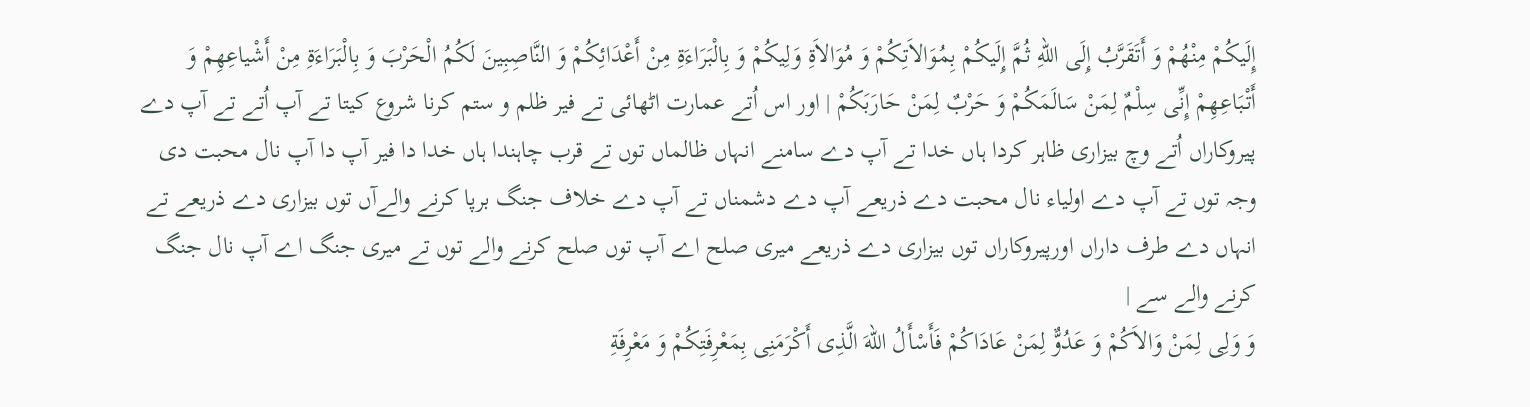إِلَیكُمْ مِنْهُمْ وَ أَتَقَرَّبُ إِلَی اللهِ ثُمَّ إِلَیكُمْ بِمُوَالاَتِكُمْ وَ مُوَالاَةِ وَلِیكُمْ وَ بِالْبَرَاءَةِ مِنْ أَعْدَائِكُمْ وَ النَّاصِبِینَ لَكُمُ الْحَرْبَ وَ بِالْبَرَاءَةِ مِنْ أَشْیاعِهِمْ وَ أَتْبَاعِهِمْ إِنِّی سِلْمٌ لِمَنْ سَالَمَكُمْ وَ حَرْبٌ لِمَنْ حَارَبَكُمْ | اور اس اُتے عمارت اٹھائی تے فیر ظلم و ستم کرنا شروع کيتا تے آپ اُتے تے آپ دے پیروکاراں اُتے وچ بیزاری ظاہر کردا ہاں خدا تے آپ دے سامنے انہاں ظالماں توں تے قرب چاہندا ہاں خدا دا فیر آپ دا آپ نال محبت دی وجہ توں تے آپ دے اولیاء نال محبت دے ذریعے آپ دے دشمناں تے آپ دے خلاف جنگ برپا کرنے والےآں توں بیزاری دے ذریعے تے انہاں دے طرف داراں اورپیروکاراں توں بیزاری دے ذریعے میری صلح اے آپ توں صلح کرنے والے توں تے میری جنگ اے آپ نال جنگ کرنے والے سے |
وَ وَلِی لِمَنْ وَالاَكُمْ وَ عَدُوٌّ لِمَنْ عَادَاكُمْ فَأَسْأَلُ اللهَ الَّذِی أَكْرَمَنِی بِمَعْرِفَتِكُمْ وَ مَعْرِفَةِ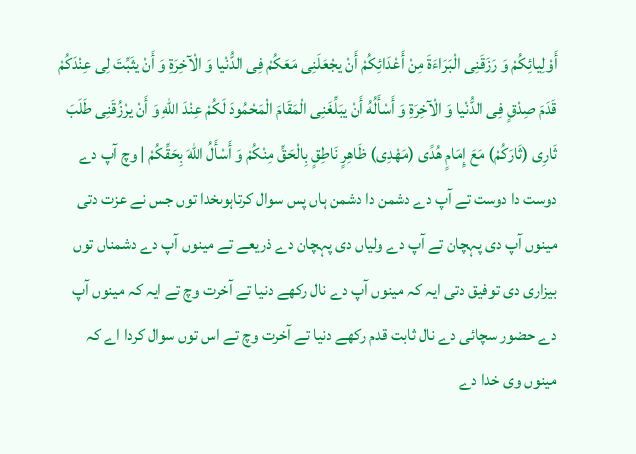أَوْلِیائِكُمْ وَ رَزَقَنِی الْبَرَاءَةَ مِنْ أَعْدَائِكُمْ أَنْ یجْعَلَنِی مَعَكُمْ فِی الدُّنْیا وَ الْآخِرَةِ وَ أَنْ یثَبِّتَ لِی عِنْدَكُمْ قَدَمَ صِدْقٍ فِی الدُّنْیا وَ الْآخِرَةِ وَ أَسْأَلُهُ أَنْ یبَلِّغَنِی الْمَقَامَ الْمَحْمُودَ لَكُمْ عِنْدَ اللهِ وَ أَنْ یرْزُقَنِی طَلَبَ ثَارِی (ثَارَكُمْ) مَعَ إِمَامٍ هُدًی (مَهْدِی) ظَاهِرٍ نَاطِقٍ بِالْحَقِّ مِنْكُمْ وَ أَسْأَلُ اللهَ بِحَقِّكُمْ | وچ آپ دے دوست دا دوست تے آپ دے دشمن دا دشمن ہاں پس سوال کرتاہوںخدا توں جس نے عزت دتی مینوں آپ دی پہچان تے آپ دے ولیاں دی پہچان دے ذریعے تے مینوں آپ دے دشمناں توں بیزاری دی توفیق دتی ایہ کہ مینوں آپ دے نال رکھے دنیا تے آخرت وچ تے ایہ کہ مینوں آپ دے حضور سچائی دے نال ثابت قدم رکھے دنیا تے آخرت وچ تے اس توں سوال کردا اے کہ مینوں وی خدا دے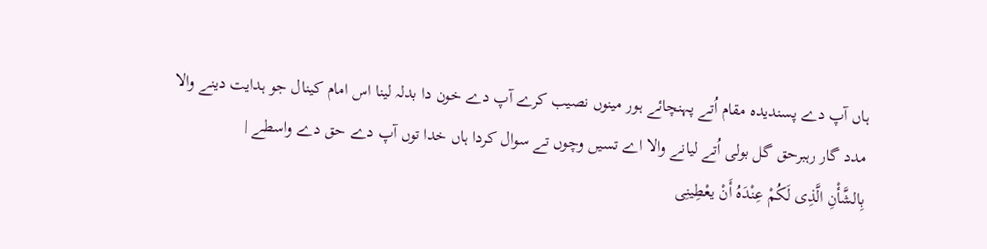ہاں آپ دے پسندیدہ مقام اُتے پہنچائے ہور مینوں نصیب کرے آپ دے خون دا بدلہ لینا اس امام کینال جو ہدایت دینے والا مدد گار رہبرحق گل بولی اُتے لیانے والا اے تسيں وچوں تے سوال کردا ہاں خدا توں آپ دے حق دے واسطے |
بِالشَّأْنِ الَّذِی لَكُمْ عِنْدَهُ أَنْ یعْطِینِی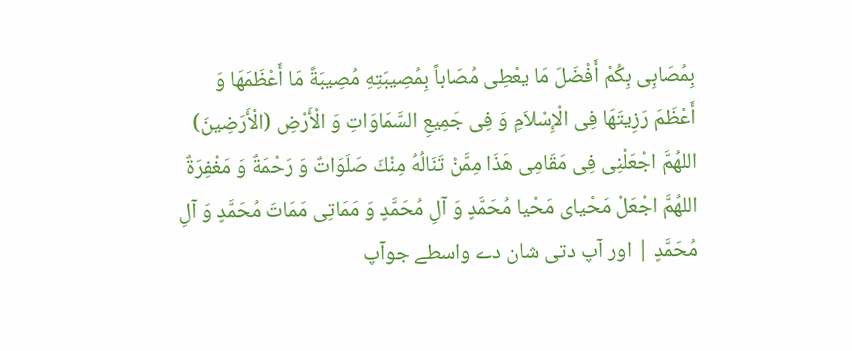بِمُصَابِی بِكُمْ أَفْضَلَ مَا یعْطِی مُصَاباً بِمُصِیبَتِهِ مُصِیبَةً مَا أَعْظَمَهَا وَ أَعْظَمَ رَزِیتَهَا فِی الْإِسْلاَمِ وَ فِی جَمِیعِ السَّمَاوَاتِ وَ الْأَرْضِ (الْأَرَضِینَ) اللهُمَّ اجْعَلْنِی فِی مَقَامِی هَذَا مِمَّنْ تَنَالُهُ مِنْكَ صَلَوَاتٌ وَ رَحْمَةٌ وَ مَغْفِرَةٌ اللهُمَّ اجْعَلْ مَحْیای مَحْیا مُحَمَّدٍ وَ آلِ مُحَمَّدٍ وَ مَمَاتِی مَمَاتَ مُحَمَّدٍ وَ آلِ مُحَمَّدٍ | اور آپ دتی شان دے واسطے جوآپ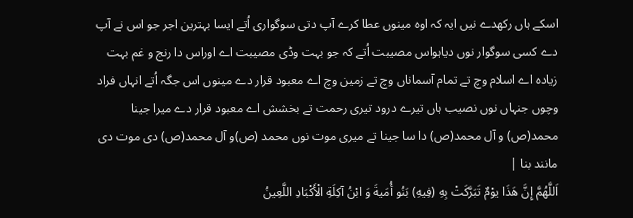اسکے ہاں رکھدے نيں ایہ کہ اوہ مینوں عطا کرے آپ دتی سوگواری اُتے ایسا بہترین اجر جو اس نے آپ دے کسی سوگوار نوں دیاہواس مصیبت اُتے کہ جو بہت وڈی مصیبت اے اوراس دا رنج و غم بہت زیادہ اے اسلام وچ تے تمام آسماناں وچ تے زمین وچ اے معبود قرار دے مینوں اس جگہ اُتے انہاں فراد وچوں جنہاں نوں نصیب ہاں تیرے درود تیری رحمت تے بخشش اے معبود قرار دے میرا جینا محمد(ص) و آل محمد(ص) دا سا جینا تے میری موت نوں محمد (ص)و آل محمد(ص) دی موت دی مانند بنا |
اَللَّهُمَّ إِنَّ هَذَا یوْمٌ تَبَرَّكَتْ بِهِ (فِیهِ) بَنُو أُمَیةَ وَ ابْنُ آكِلَةِ الْأَكْبَادِ اللَّعِینُ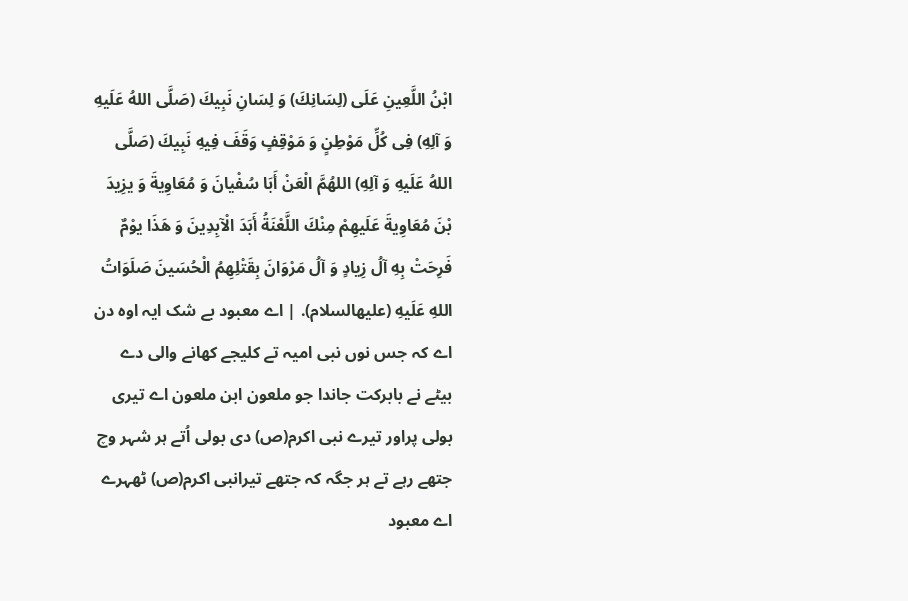ابْنُ اللَّعِینِ عَلَی (لِسَانِكَ) وَ لِسَانِ نَبِیكَ (صَلَّی اللهُ عَلَیهِ وَ آلِهِ) فِی كُلِّ مَوْطِنٍ وَ مَوْقِفٍ وَقَفَ فِیهِ نَبِیكَ (صَلَّی اللهُ عَلَیهِ وَ آلِهِ) اللهُمَّ الْعَنْ أَبَا سُفْیانَ وَ مُعَاوِیةَ وَ یزِیدَ بْنَ مُعَاوِیةَ عَلَیهِمْ مِنْكَ اللَّعْنَةُ أَبَدَ الْآبِدِینَ وَ هَذَا یوْمٌ فَرِحَتْ بِهِ آلُ زِیادٍ وَ آلُ مَرْوَانَ بِقَتْلِهِمُ الْحُسَینَ صَلَوَاتُ اللهِ عَلَیهِ (علیهالسلام). | اے معبود بے شک ایہ اوہ دن اے کہ جس نوں نبی امیہ تے کلیجے کھانے والی دے بیٹے نے بابرکت جاندا جو ملعون ابن ملعون اے تیری بولی پراور تیرے نبی اکرم(ص) دی بولی اُتے ہر شہر وچ جتھے رہے تے ہر جگہ کہ جتھے تیرانبی اکرم(ص) ٹھہرے اے معبود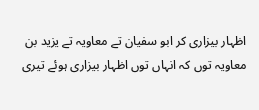اظہار بیزاری کر ابو سفیان تے معاویہ تے یزید بن معاویہ توں کہ انہاں توں اظہار بیزاری ہوئے تیری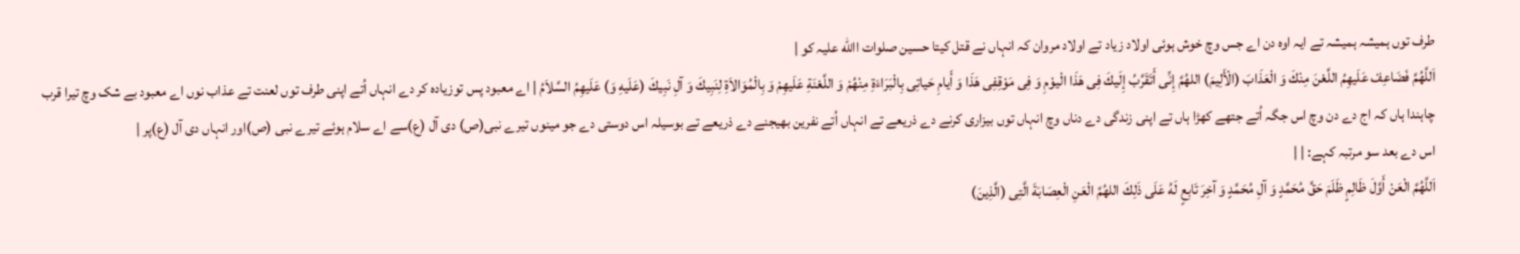طرف توں ہمیشہ ہمیشہ تے ایہ اوہ دن اے جس وچ خوش ہوئی اولاد زیاد تے اولاد مروان کہ انہاں نے قتل کيتا حسین صلوات االله علیہ کو |
اَللَّهُمَّ فَضَاعِفْ عَلَیهِمُ اللَّعْنَ مِنْكَ وَ الْعَذَابَ (الْأَلِیمَ) اللهُمَّ إِنِّی أَتَقَرَّبُ إِلَیكَ فِی هَذَا الْیوْمِ وَ فِی مَوْقِفِی هَذَا وَ أَیامِ حَیاتِی بِالْبَرَاءَةِ مِنْهُمْ وَ اللَّعْنَةِ عَلَیهِمْ وَ بِالْمُوَالاَةِ لِنَبِیكَ وَ آلِ نَبِیكَ (عَلَیهِ وَ) عَلَیهِمُ السَّلاَمُ | اے معبود پس توزیادہ کر دے انہاں اُتے اپنی طرف توں لعنت تے عذاب نوں اے معبود بے شک وچ تیرا قرب چاہندا ہاں کہ اج دے دن وچ اس جگہ اُتے جتھے کھڑا ہاں تے اپنی زندگی دے دناں وچ انہاں توں بیزاری کرنے دے ذریعے تے انہاں اُتے نفرین بھیجنے دے ذریعے تے بوسیلہ اس دوستی دے جو مینوں تیرے نبی(ص) دی آل (ع)سے اے سلام ہوئے تیرے نبی (ص)اور انہاں دی آل (ع)پر |
اس دے بعد سو مرتبہ کہے: | |
اَللَّهُمَّ الْعَنْ أَوَّلَ ظَالِمٍ ظَلَمَ حَقَّ مُحَمَّدٍ وَ آلِ مُحَمَّدٍ وَ آخِرَ تَابِعٍ لَهُ عَلَی ذَلِكَ اللهُمَّ الْعَنِ الْعِصَابَةَ الَّتِی (الَّذِینَ)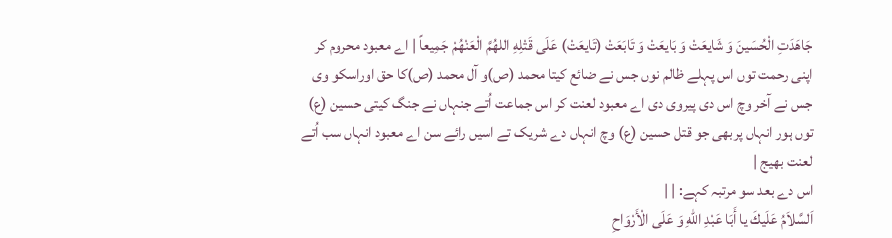جَاهَدَتِ الْحُسَینَ وَ شَایعَتْ وَ بَایعَتْ وَ تَابَعَتْ (تَایعَتْ) عَلَی قَتْلِهِ اللهُمَّ الْعَنْهُمْ جَمِیعاً | اے معبود محروم کر اپنی رحمت توں اس پہلے ظالم نوں جس نے ضائع کيتا محمد (ص)و آل محمد (ص)کا حق اوراسکو وی جس نے آخر وچ اس دی پیروی دی اے معبود لعنت کر اس جماعت اُتے جنہاں نے جنگ کيتی حسین (ع) توں ہور انہاں پربھی جو قتل حسین (ع) وچ انہاں دے شریک تے اسيں رائے سن اے معبود انہاں سب اُتے لعنت بھیج |
اس دے بعد سو مرتبہ کہے: | |
اَلسَّلاَمُ عَلَیكَ یا أَبَا عَبْدِ اللهِ وَ عَلَی الْأَرْوَاحِ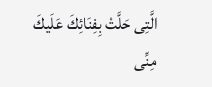الَّتِی حَلَّتْ بِفِنَائِكَ عَلَیكَ مِنِّی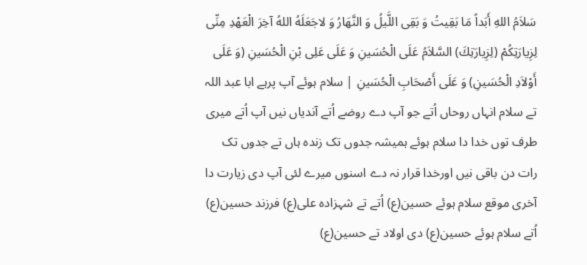سَلاَمُ اللهِ أَبَداً مَا بَقِیتُ وَ بَقِی اللَّیلُ وَ النَّهَارُ وَ لاجَعَلَهُ اللهُ آخِرَ الْعَهْدِ مِنِّی لِزِیارَتِكُمْ (لِزِیارَتِكَ) السَّلاَمُ عَلَی الْحُسَینِ وَ عَلَی عَلِی بْنِ الْحُسَینِ (وَ عَلَی أَوْلاَدِ الْحُسَینِ) وَ عَلَی أَصْحَابِ الْحُسَینِ | سلام ہوئے آپ پرہے ابا عبد اللہ تے سلام انہاں روحاں اُتے جو آپ دے روضے اُتے آندیاں نيں آپ اُتے میری طرف توں خدا دا سلام ہوئے ہمیشہ جدوں تک زندہ ہاں تے جدوں تک رات دن باقی نيں اورخدا قرار نہ دے اسنوں میرے لئی آپ دی زیارت دا آخری موقع سلام ہوئے حسین(ع) اُتے تے شہزادہ علی(ع) فرزند حسین(ع) اُتے سلام ہوئے حسین(ع) دی اولاد تے حسین(ع)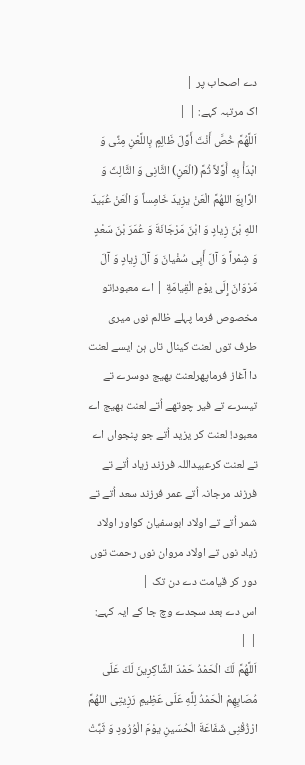دے اصحاب پر |
اک مرتبہ کہے: | |
اَللَّهُمَّ خُصَّ أَنْتَ أَوَّلَ ظَالِمٍ بِاللَّعْنِ مِنِّی وَ ابْدَأْ بِهِ أَوَّلاً ثُمَّ (الْعَنِ) الثَّانِی وَ الثَّالِثَ وَ الرَّابِعَ اللهُمَّ الْعَنْ یزِیدَ خَامِساً وَ الْعَنْ عُبَیدَ اللهِ بْنَ زِیادٍ وَ ابْنَ مَرْجَانَةَ وَ عُمَرَ بْنَ سَعْدٍ وَ شِمْراً وَ آلَ أَبِی سُفْیانَ وَ آلَ زِیادٍ وَ آلَ مَرْوَانَ إِلَی یوْمِ الْقِیامَةِ | اے معبود!تو مخصوص فرما پہلے ظالم نوں میری طرف توں لعنت کینال تاں ہن ايسے لعنت دا آغاز فرماپھرلعنت بھیج دوسرے تے تیسرے تے فیر چوتھے اُتے لعنت بھیج اے معبود! لعنت کر یزید اُتے جو پنجواں اے تے لعنت کرعبیداللہ فرزند زیاد اُتے تے فرزند مرجانہ اُتے عمر فرزند سعد اُتے تے شمر اُتے تے اولاد ابوسفیان کواور اولاد زیاد نوں تے اولاد مروان نوں رحمت توں دور کر قیامت دے دن تک |
اس دے بعد سجدے وچ جا کے ایہ کہے: | |
اَللَّهُمَّ لَكَ الْحَمْدُ حَمْدَ الشَّاكِرِینَ لَكَ عَلَی مُصَابِهِمْ الْحَمْدُ لِلَّهِ عَلَی عَظِیمِ رَزِیتِی اللهُمَّ ارْزُقْنِی شَفَاعَةَ الْحُسَینِ یوْمَ الْوُرُودِ وَ ثَبِّتْ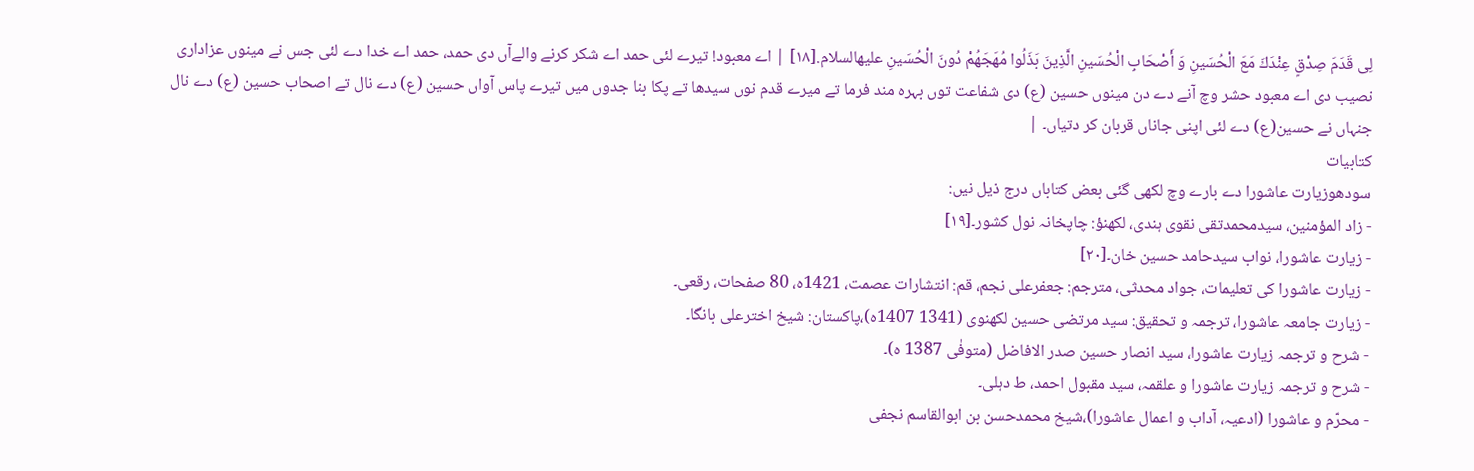لِی قَدَمَ صِدْقٍ عِنْدَكَ مَعَ الْحُسَینِ وَ أَصْحَابِ الْحُسَینِ الَّذِینَ بَذَلُوا مُهَجَهُمْ دُونَ الْحُسَینِ علیهالسلام.[۱۸] | اے معبود! تیرے لئی حمد اے شکر کرنے والےآں دی حمد، حمد اے خدا دے لئی جس نے مینوں عزاداری نصیب دی اے معبود حشر وچ آنے دے دن مینوں حسین (ع) دی شفاعت توں بہرہ مند فرما تے میرے قدم نوں سیدھا تے پکا بنا جدوں ميں تیرے پاس آواں حسین (ع) دے نال تے اصحاب حسین (ع) دے نال جنہاں نے حسین(ع) دے لئی اپنی جاناں قربان کر دتیاں۔ |
کتابیات
سودھوزیارت عاشورا دے بارے وچ لکھی گئی بعض کتاباں درج ذیل نيں:
- زاد المؤمنين، سيدمحمدتقى نقوى ہندى، لکھنؤ: چاپخانہ نول كشور۔[۱۹]
- زيارت عاشورا، نواب سيدحامد حسين خان۔[۲۰]
- زيارت عاشورا كى تعليمات، جواد محدثى، مترجم: جعفرعلى نجم، قم: انتشارات عصمت، 1421ہ، 80 صفحات، رقعى۔
- زيارت جامعہ عاشورا، ترجمہ و تحقيق: سيد مرتضى حسين لکھنوی (1341 1407ہ)،پاكستان: شيخ اخترعلى بانگا۔
- شرح و ترجمہ زيارت عاشورا، سيد انصار حسين صدر الافاضل (متوفٰی 1387 ہ)۔
- شرح و ترجمہ زيارت عاشورا و علقمہ، سيد مقبول احمد، ط دہلى۔
- محرّم و عاشورا (ادعيہ، آداب و اعمال عاشورا)،شيخ محمدحسن بن ابوالقاسم نجفى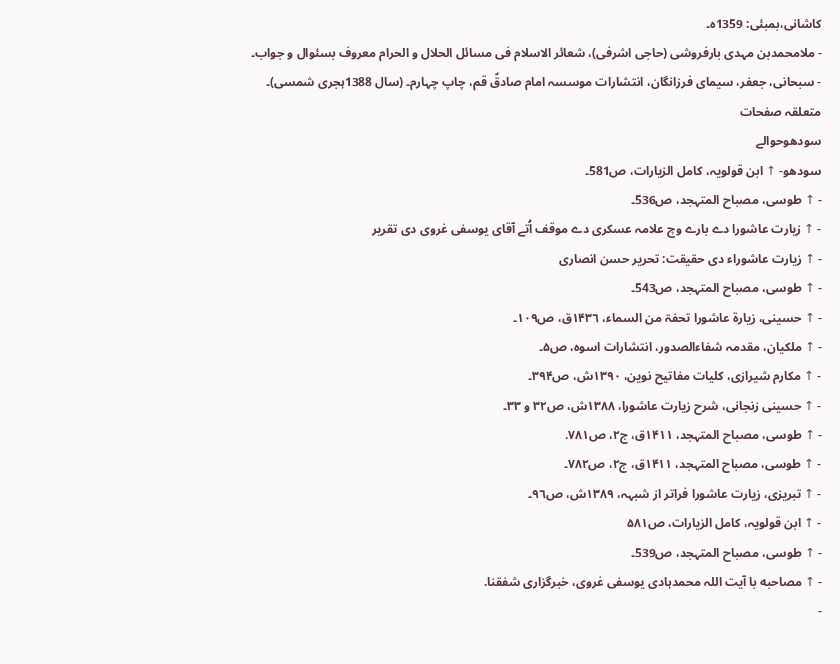كاشانى،بمبئى: 1359ہ۔
- ملامحمدبن مہدی بارفروشی (حاجی اشرفی)، شعائر الاسلام فی مسائل الحلال و الحرام معروف بسئوال و جواب۔
- سبحانی، جعفر، سیمای فرزانگان، انتشارات موسسہ امام صادقؑ قم، چاپ چہارم۔ (سال 1388ہجری شمسی)۔
متعلقہ صفحات
سودھوحوالے
سودھو- ↑ ابن قولویہ، کامل الزیارات، ص581۔
- ↑ طوسی، مصباح المتہجد، ص536۔
- ↑ زیارت عاشورا دے بارے وچ علامہ عسکری دے موقف اُتے آقای یوسفی غروی دی تقریر
- ↑ زيارت عاشوراء دی حقیقت: تحریر حسن انصاری
- ↑ طوسی، مصباح المتہجد، ص543۔
- ↑ حسینی، زیارۃ عاشورا تحفۃ من السماء، ۱۴۳٦ق، ص۱۰۹۔
- ↑ ملکیان، مقدمہ شفاءالصدور، انتشارات اسوہ، ص۵۔
- ↑ مکارم شیرازی، کلیات مفاتیح نوین، ۱۳۹۰ش، ص۳۹۴۔
- ↑ حسینی زنجانی، شرح زیارت عاشورا، ۱۳۸۸ش، ص۳۲ و ۳۳۔
- ↑ طوسی، مصباح المتہجد، ۱۴۱۱ق، ج۲، ص٧۸۱.
- ↑ طوسی، مصباح المتہجد، ۱۴۱۱ق، ج۲، ص٧۸۲۔
- ↑ تبریزی، زیارت عاشورا فراتر از شبہہ، ۱۳۸۹ش، ص۹٦۔
- ↑ ابن قولویہ، کامل الزیارات، ص۵۸۱
- ↑ طوسی، مصباح المتہجد، ص539۔
- ↑ مصاحبه با آیت اللہ محمدہادی یوسفی غروی، خبرگزاری شفقنا.
-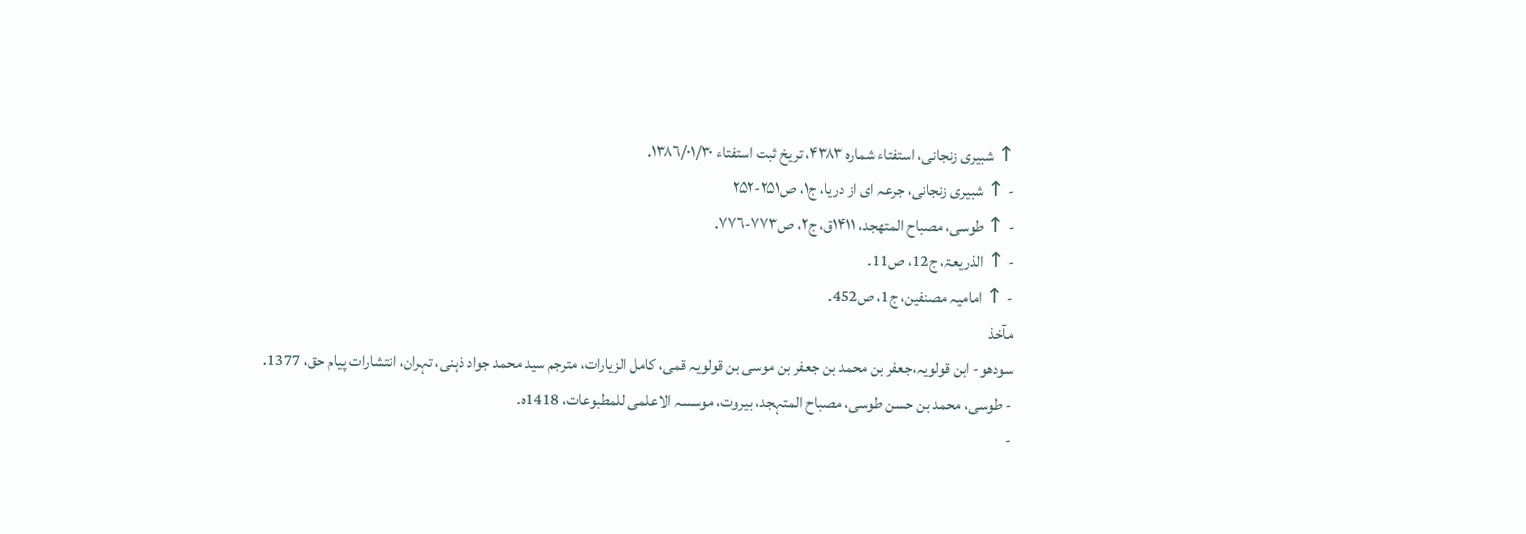↑ شبیری زنجانی، استفتاء شمارہ ۴۳۸۳، تریخ ثبت استفتاء ۱۳۸٦/۰۱/۳۰.
- ↑ شبیری زنجانی، جرعہ ای از دریا، ج۱، ص۲۵۱-۲۵۲
- ↑ طوسی، مصباح المتهجد، ۱۴۱۱ق، ج۲، ص٧٧۳-٧٧٦.
- ↑ الذريعۃ، ج12، ص11۔
- ↑ اماميہ مصنفين، ج1، ص452۔
مآخذ
سودھو- ابن قولویہ،جعفر بن محمد بن جعفر بن موسی بن قولویہ قمی، کامل الزیارات، مترجم سید محمد جواد ذہنی، تہران، انتشارات پیام حق، 1377.
- طوسی، محمد بن حسن طوسی، مصباح المتہجد، بیروت، موسسہ الاعلمی للمطبوعات، 1418ہ۔
-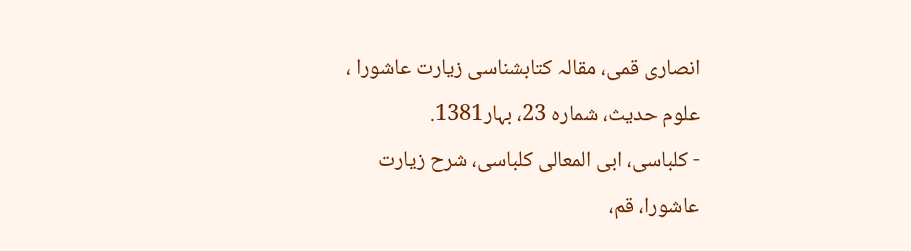انصاری قمی، مقالہ كتابشناسى زيارت عاشورا ، علوم حديث، شمارہ 23، بہار1381.
- کلباسی، ابی المعالی کلباسی، شرح زیارت عاشورا، قم،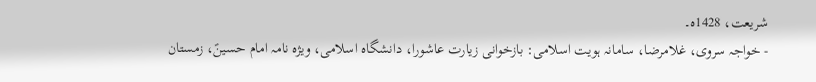شریعت، 1428ہ۔
- خواجہ سروی، غلامرضا، سامانہ ہویت اسلامی: بازخوانی زیارت عاشورا، دانشگاہ اسلامی، ویژہ نامہ امام حسینؑ، زمستان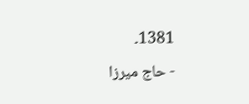1381۔
- حاج میرزا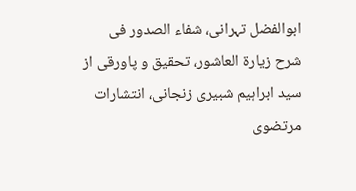ابوالفضل تہرانی، شفاء الصدور فی شرح زیارۃ العاشور، تحقیق و پاورقی از سید ابراہیم شبیری زنجانی، انتشارات مرتضوی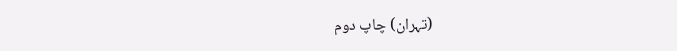(تہران) چاپ دوم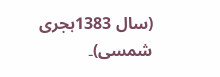(سال 1383ہجری شمسی)۔